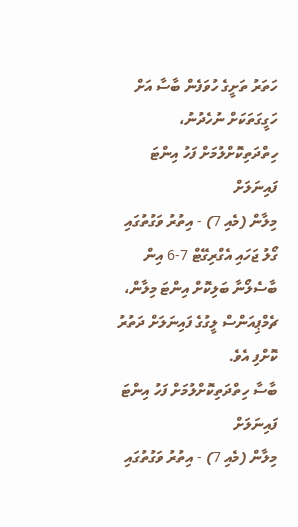ހަތަރު ތަށީގެ ހުވަފެން ބާސާ އަށް ހަގީގަތަކަށް ނުހެދުނު، ހިތްދަތިކޮށްލުމަށް ފަހު އިންޓަ ފައިނަލަށް
މިލާން (މެއި 7) - އިތުރު ވަގުތުގައި ގޯލު ޖަހައި އެގްރިގޭޓް 7-6 އިން ބާސެލޯނާ ބަލިކޮށް އިންޓަ މިލާން، ޗެމްޕިއަންސް ލީގުގެ ފައިނަލަށް ދަތުރު ކޮށްފި އެވެ.
ބާސާ ހިތްދަތިކޮށްލުމަށް ފަހު އިންޓަ ފައިނަލަށް
މިލާން (މެއި 7) - އިތުރު ވަގުތުގައި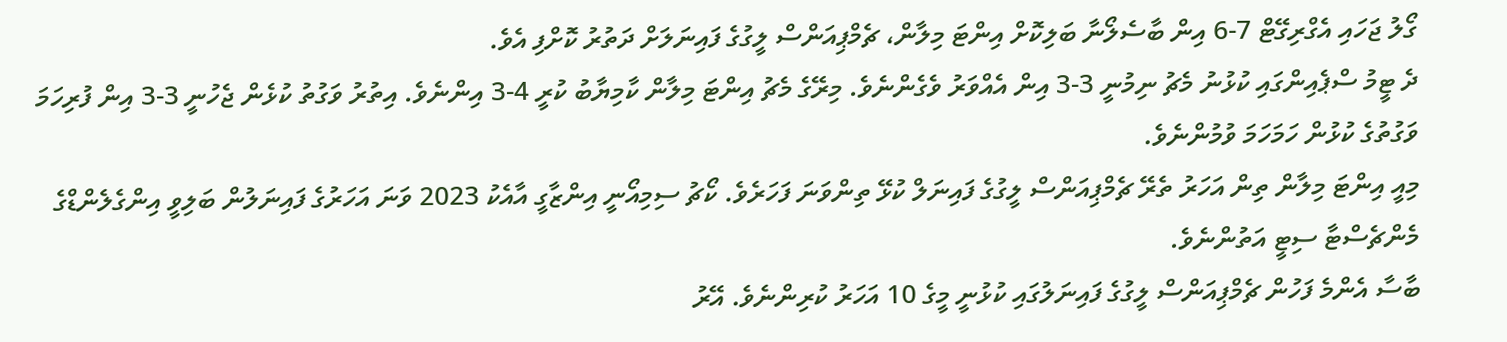ގޯލު ޖަހައި އެގްރިގޭޓް 7-6 އިން ބާސެލޯނާ ބަލިކޮށް އިންޓަ މިލާން، ޗެމްޕިއަންސް ލީގުގެ ފައިނަލަށް ދަތުރު ކޮށްފި އެވެ.
ދެ ޓީމު ސްޕެއިންގައި ކުޅުނު މެޗު ނިމުނީ 3-3 އިން އެއްވަރު ވެގެންނެވެ. މިރޭގެ މެޗު އިންޓަ މިލާން ކާމިޔާބު ކުރީ 4-3 އިންނެވެ. އިތުރު ވަގުތު ކުޅެން ޖެހުނީ 3-3 އިން ފުރިހަމަ ވަގުތުގެ ކުޅުން ހަމަހަމަ ވުމުންނެވެ.
މިއީ އިންޓަ މިލާން ތިން އަހަރު ތެރޭ ޗެމްޕިއަންސް ލީގުގެ ފައިނަލް ކުޅޭ ތިންވަނަ ފަހަރެވެ. ކޯޗު ސިމިއޯނީ އިންޒާގީ އާއެކު 2023 ވަނަ އަހަރުގެ ފައިނަލުން ބަލިވީ އިންގެލެންޑްގެ މެންޗެސްޓާ ސިޓީ އަތުންނެވެ.
ބާސާ އެންމެ ފަހުން ޗެމްޕިއަންސް ލީގުގެ ފައިނަލުގައި ކުޅުނީ މީގެ 10 އަހަރު ކުރިންނެވެ. އޭރު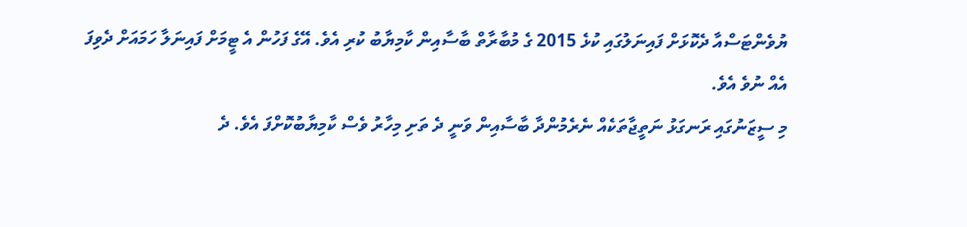ޔުވެންޓަސްއާ ދެކޮޅަށް ފައިނަލުގައި ކުޅެ 2015 ގެ މުބާރާތް ބާސާއިން ކާމިޔާބު ކުރި އެވެ. އޭގެ ފަހުން އެ ޓީމަށް ފައިނަލާ ހަމައަށް ދެވިފަ އެއް ނުވެ އެވެ.
މި ސީޒަނުގައި ރަނގަޅު ނަތީޖާތަކެއް ނެރެމުންދާ ބާސާއިން ވަނީ ދެ ތަށި މިހާރު ވެސް ކާމިޔާބުކޮށްފަ އެވެ. ދެ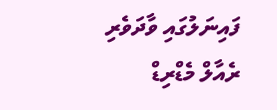ފައިނަލުގައި ވާދަވެރި ރެއާލް މެޑްރިޑް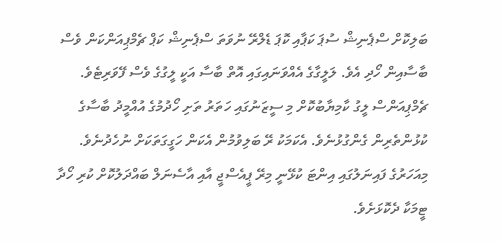ބަލިކޮށް ސްޕެނިޝް ސުޕަ ކަޕާއި ކޮޕަ ޑެލްރޭ ނުވަތަ ސްޕެނިޝް ކަޕް ޗެމްޕިއަންކަން ވެސް ބާސާއިން ހޯދި އެވެ. ލަލީގާގެ އެއްވަނައިގައި އޮތް ބާސާ އަކީ ލީގުގެ ވެސް ފޭވަރިޓެވެ. ޗެމްޕިއަންސް ލީގު ކާމިޔާބުކޮށް މި ސީޒަނުގައި ހަތަރު ތަށި ހޯދުމުގެ އުއްމީދު ބާސާގެ ކުޅުންތެރިން ގެންގުޅުނެވެ. އެކަމަކު ރޭ ބަލިވުމުން އެކަން ހަގީގަތަކަށް ނުހެދުނެވެ.
މިއަހަރުގެ ފައިނަލުގައި އިންޓަ ކުޅޭނީ މިރޭ ޕީއެސްޖީ އާއި އާސެނަލް ބައްދަލުކޮށް ކުރި ހޯދާ ޓީމަކާ ދެކޮޅަށެވެ.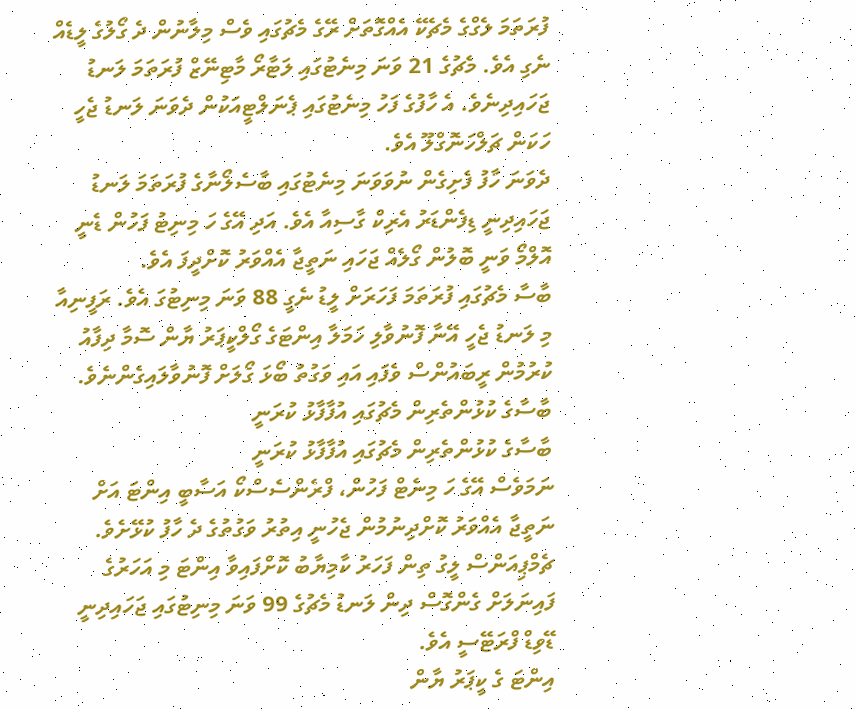ފުރަތަމަ ލެގްގެ މެޗެކޭ އެއްގޮތަށް ރޭގެ މެޗުގައި ވެސް މިލާނުން ދެ ގޯލުގެ ލީޑެއް ނެގި އެވެ. މެޗުގެ 21 ވަނަ މިނެޓުގައި ލަޓާރޯ މާޓިނޭޒް ފުރަތަމަ ލަނޑު ޖަހައިދިނެވެ. އެ ހާފުގެ ފަހު މިނެޓުގައި ޕެނަލްޓީއަކުން ދެވަނަ ލަނޑު ޖެހީ ހަކަން ޗަލްހަނޮގްލޫ އެވެ.
ދެވަނަ ހާފު ފެށިގެން ނުވަވަނަ މިނެޓުގައި ބާސެލޯނާގެ ފުރަތަމަ ލަނޑު ޖަހައިދިނީ ޑިފެންޑަރު އެރިކް ގާސިއާ އެވެ. އަދި އޭގެ ހަ މިނިޓު ފަހުން ޑެނީ އޮލްމޯ ވަނީ ބޮލުން ގޯލެއް ޖަހައި ނަތީޖާ އެއްވަރު ކޮށްދީފަ އެވެ.
ބާސާ މެޗުގައި ފުރަތަމަ ފަހަރަށް ލީޑު ނެގީ 88 ވަނަ މިނިޓުގަ އެވެ. ރަފީނިއާ މި ލަނޑު ޖެހީ އޭނާ ފޮނުވާލި ހަމަލާ އިންޓަގެ ގޯލްކީޕަރު ޔާން ސޮމާ ދިފާއު ކުރުމުން ރީބައުންސް ވެފައި އައި ވަގުތު ބޯޅަ ގޯލަށް ފޮނުވާލައިގެންނެވެ.
ބާސާގެ ކުޅުންތެރިން މެޗުގައި އުފާފާޅު ކުރަނީ
ބާސާގެ ކުޅުންތެރިން މެޗުގައި އުފާފާޅު ކުރަނީ
ނަމަވެސް އޭގެ ހަ މިނެޓް ފަހުން، ފްރެންސެސްކޯ އަސާބީ އިންޓަ އަށް ނަތީޖާ އެއްވަރު ކޮށްދިނުމުން ޖެހުނީ އިތުރު ވަގުތުގެ ދެ ހާފު ކުޅޭށެވެ.
ޗެމްޕިއަންސް ލީގު ތިން ފަހަރު ކާމިޔާބު ކޮށްފައިވާ އިންޓަ މި އަހަރުގެ ފައިނަލަށް ގެންގޮސް ދިން ލަނޑު މެޗުގެ 99 ވަނަ މިނިޓުގައި ޖަހައިދިނީ ޑޭވިޑް ފްރަޓޭސީ އެވެ.
އިންޓަ ގެ ކީޕަރު ޔާން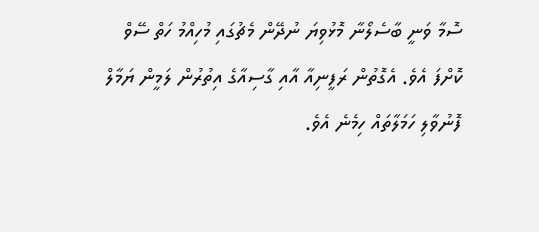ސޮމާ ވަނީ ބާސެލޯނާ މޮޅުވިޔަ ނުދޭން މެޗުގައި މުހިއްމު ހަތް ސޭވް ކޮށްފަ އެވެ. އެގޮތުން ރަފީނިއާ އާއި ގާސިއާގެ އިތުރުން ލަމީން ޔަމާލް ފޮނުވާލި ހަމަލާތައް ހިމެނެ އެވެ.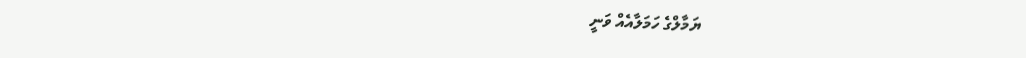ޔަމާލްގެ ހަމަލާއެއް ވަނީ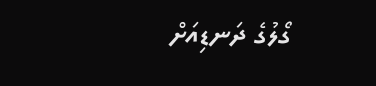ގޯލުގެ ދަނޑިއަށް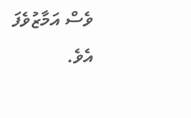ވެސް އަމާޒުވެފަ އެވެ.